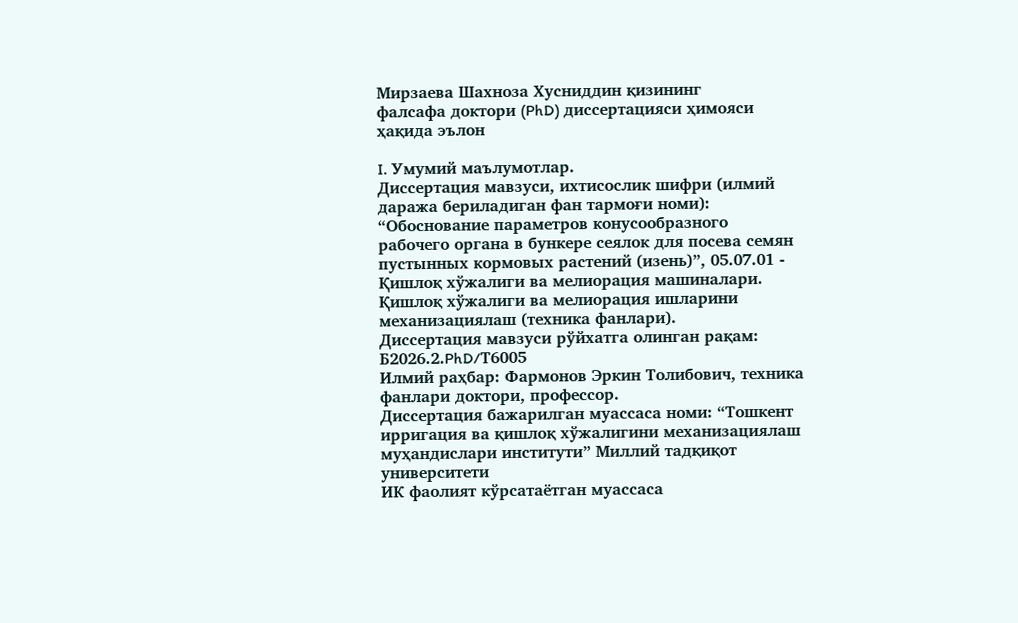Мирзаева Шахноза Хусниддин қизининг
фалсафа доктори (PhD) диссертацияси ҳимояси ҳақида эълон

I. Умумий маълумотлар.
Диссертация мавзуси, ихтисослик шифри (илмий даража бериладиган фан тармоғи номи): “Обоснование параметров конусообразного рабочего органа в бункере сеялок для посева семян пустынных кормовых растений (изень)”, 05.07.01 - Қишлоқ хўжалиги ва мелиорация машиналари. Қишлоқ хўжалиги ва мелиорация ишларини механизациялаш (техника фанлари).
Диссертация мавзуси рўйхатга олинган рақам: Б2026.2.PhD/Т6005
Илмий раҳбар: Фармонов Эркин Толибович, техника фанлари доктори, профессор.
Диссертация бажарилган муассаса номи: “Тошкент ирригация ва қишлоқ хўжалигини механизациялаш муҳандислари институти” Миллий тадқиқот университети
ИК фаолият кўрсатаётган муассаса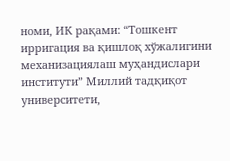номи, ИК рақами: “Тошкент ирригация ва қишлоқ хўжалигини механизациялаш муҳандислари институти” Миллий тадқиқот университети,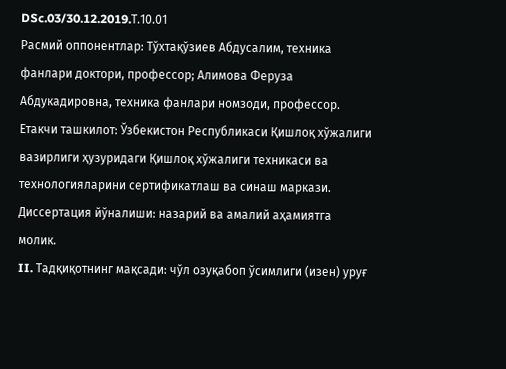DSc.03/30.12.2019.Т.10.01
Расмий оппонентлар: Тўхтақўзиев Абдусалим, техника фанлари доктори, профессор; Алимова Феруза Абдукадировна, техника фанлари номзоди, профессор.
Етакчи ташкилот: Ўзбекистон Республикаси Қишлоқ хўжалиги вазирлиги ҳузуридаги Қишлоқ хўжалиги техникаси ва технологияларини сертификатлаш ва синаш маркази.
Диссертация йўналиши: назарий ва амалий аҳамиятга молик.
II. Тадқиқотнинг мақсади: чўл озуқабоп ўсимлиги (изен) уруғ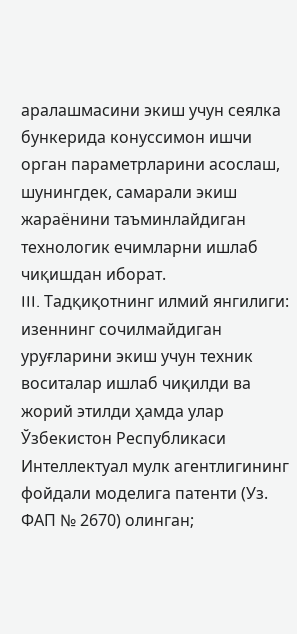аралашмасини экиш учун сеялка бункерида конуссимон ишчи орган параметрларини асослаш, шунингдек, самарали экиш жараёнини таъминлайдиган технологик ечимларни ишлаб чиқишдан иборат.
III. Тадқиқотнинг илмий янгилиги:
изеннинг сочилмайдиган уруғларини экиш учун техник воситалар ишлаб чиқилди ва жорий этилди ҳамда улар Ўзбекистон Республикаси Интеллектуал мулк агентлигининг фойдали моделига патенти (Уз. ФАП № 2670) олинган;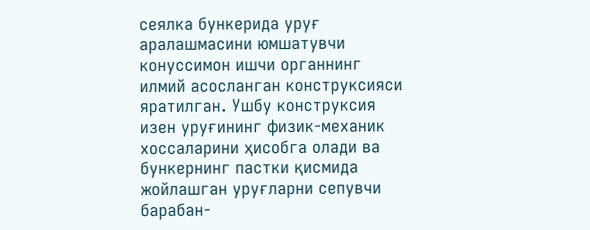сеялка бункерида уруғ аралашмасини юмшатувчи конуссимон ишчи органнинг илмий асосланган конструксияси яратилган. Ушбу конструксия изен уруғининг физик-механик хоссаларини ҳисобга олади ва бункернинг пастки қисмида жойлашган уруғларни сепувчи барабан-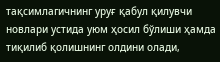тақсимлагичнинг уруғ қабул қилувчи новлари устида уюм ҳосил бўлиши ҳамда тиқилиб қолишнинг олдини олади,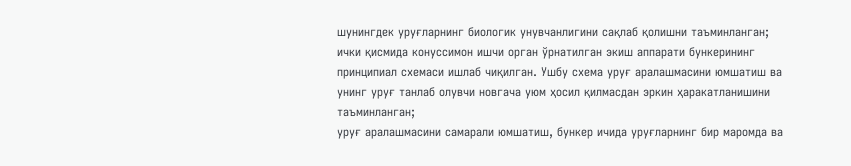шунингдек уруғларнинг биологик унувчанлигини сақлаб қолишни таъминланган;
ички қисмида конуссимон ишчи орган ўрнатилган экиш аппарати бункерининг принципиал схемаси ишлаб чиқилган. Ушбу схема уруғ аралашмасини юмшатиш ва унинг уруғ танлаб олувчи новгача уюм ҳосил қилмасдан эркин ҳаракатланишини таъминланган;
уруғ аралашмасини самарали юмшатиш, бункер ичида уруғларнинг бир маромда ва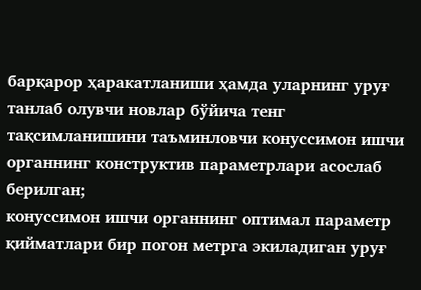барқарор ҳаракатланиши ҳамда уларнинг уруғ танлаб олувчи новлар бўйича тенг тақсимланишини таъминловчи конуссимон ишчи органнинг конструктив параметрлари асослаб берилган;
конуссимон ишчи органнинг оптимал параметр қийматлари бир погон метрга экиладиган уруғ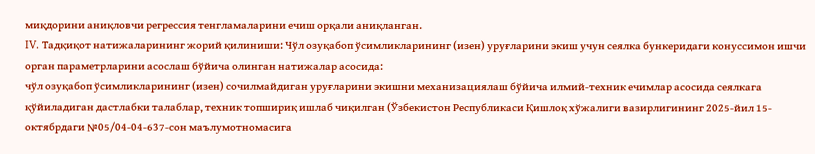миқдорини аниқловчи регрессия тенгламаларини ечиш орқали аниқланган.
IV. Тадқиқот натижаларининг жорий қилиниши: Чўл озуқабоп ўсимликларининг (изен) уруғларини экиш учун сеялка бункеридаги конуссимон ишчи орган параметрларини асослаш бўйича олинган натижалар асосида:
чўл озуқабоп ўсимликларининг (изен) сочилмайдиган уруғларини экишни механизациялаш бўйича илмий-техник ечимлар асосида сеялкага қўйиладиган дастлабки талаблар, техник топшириқ ишлаб чиқилган (Ўзбекистон Республикаси Қишлоқ хўжалиги вазирлигининг 2025-йил 15-октябрдаги №05/04-04-637-сон маълумотномасига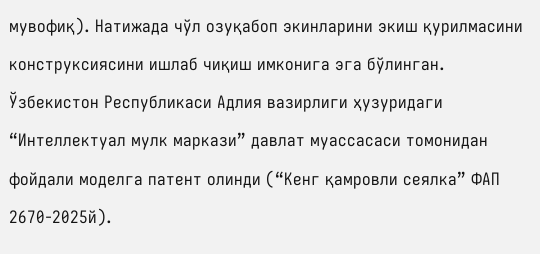мувофиқ). Натижада чўл озуқабоп экинларини экиш қурилмасини конструксиясини ишлаб чиқиш имконига эга бўлинган.
Ўзбекистон Республикаси Адлия вазирлиги ҳузуридаги “Интеллектуал мулк маркази” давлат муассасаси томонидан фойдали моделга патент олинди (“Кенг қамровли сеялка” ФАП 2670-2025й).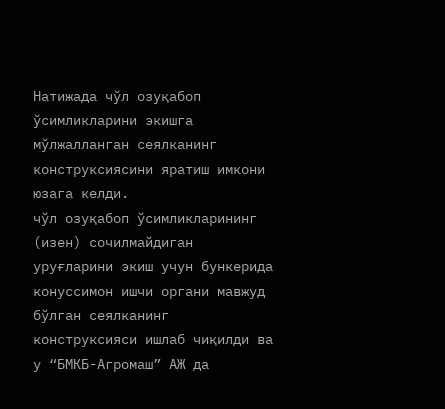Натижада чўл озуқабоп ўсимликларини экишга мўлжалланган сеялканинг конструксиясини яратиш имкони юзага келди.
чўл озуқабоп ўсимликларининг (изен) сочилмайдиган уруғларини экиш учун бункерида конуссимон ишчи органи мавжуд бўлган сеялканинг конструксияси ишлаб чиқилди ва у “БМКБ-Агромаш” АЖ да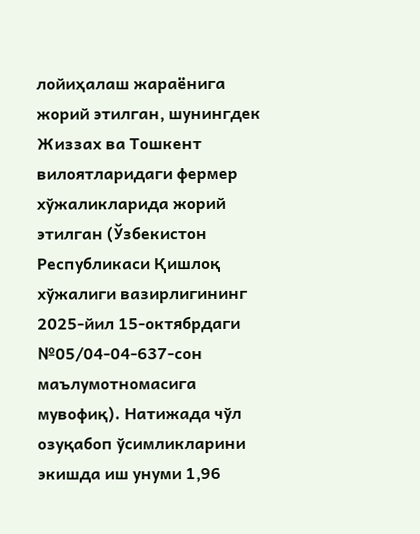лойиҳалаш жараёнига жорий этилган, шунингдек Жиззах ва Тошкент вилоятларидаги фермер хўжаликларида жорий этилган (Ўзбекистон Республикаси Қишлоқ хўжалиги вазирлигининг 2025-йил 15-октябрдаги №05/04-04-637-сон маълумотномасига мувофиқ). Натижада чўл озуқабоп ўсимликларини экишда иш унуми 1,96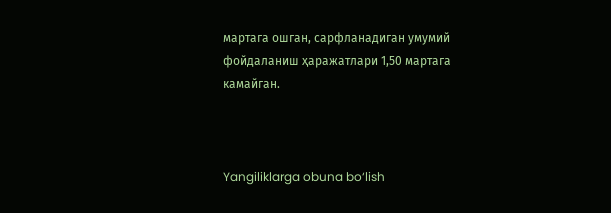мартага ошган, сарфланадиган умумий фойдаланиш ҳаражатлари 1,50 мартага камайган.



Yangiliklarga obuna bo‘lish